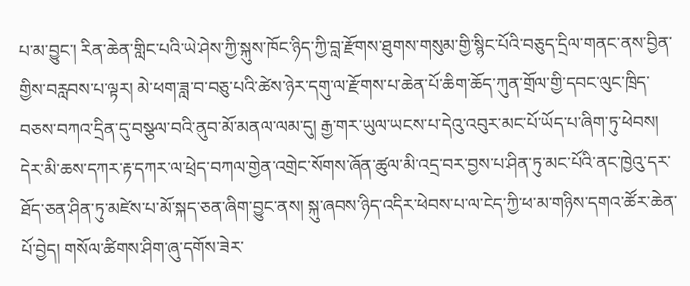པ་མ་བྱུང་། རིན་ཆེན་གླིང་པའི་ཡེ་ཤེས་ཀྱི་སྐུས་ཁོང་ཉིད་ཀྱི་བླ་རྫོགས་ཐུགས་གསུམ་གྱི་སྙིང་པོའི་བཅུད་དྲིལ་གནང་ནས་བྱིན་གྱིས་བརླབས་པ་ལྟར། མེ་ཕག་ཟླ་བ་བཅུ་པའི་ཚེས་ཉེར་དགུ་ལ་རྫོགས་པ་ཆེན་པོ་ཆིག་ཆོད་ཀུན་གྲོལ་གྱི་དབང་ལུང་ཁྲིད་བཅས་བཀའ་དྲིན་དུ་བསྩལ་བའི་ནུབ་མོ་མནལ་ལམ་དུ། རྒྱ་གར་ཡུལ་ཡངས་པ་དེའུ་འབུར་མང་པོ་ཡོད་པ་ཞིག་ཏུ་ཕེབས། དེར་མི་ཆས་དཀར་རྟ་དཀར་ལ་ཕྲེད་བཀལ་གྱེན་འགྲེང་སོགས་ཞོན་ཚུལ་མི་འདྲ་བར་བྱས་པ་ཤིན་ཏུ་མང་པོའི་ནང་ཁྱེའུ་དར་ཐོད་ཅན་ཤིན་ཏུ་མཛེས་པ་མོ་སྐད་ཅན་ཞིག་བྱུང་ནས། སྐུ་ཞབས་ཉིད་འདིར་ཕེབས་པ་ལ་ངེད་ཀྱི་ཕ་མ་གཉིས་དགའ་ཚོར་ཆེན་པོ་བྱེད། གསོལ་ཚིགས་ཤིག་ཞུ་དགོས་ཟེར་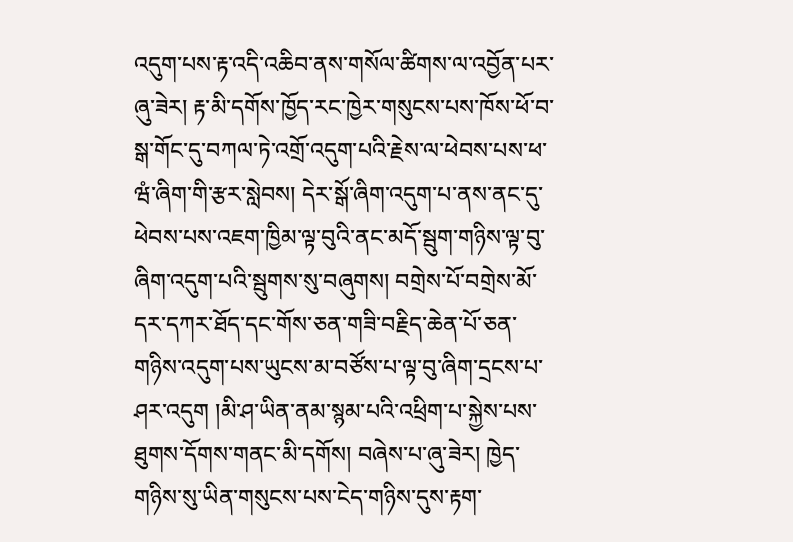འདུག་པས་རྟ་འདི་འཆིབ་ནས་གསོལ་ཚིགས་ལ་འབྱོན་པར་ཞུ་ཟེར། རྟ་མི་དགོས་ཁྱོད་རང་ཁྱེར་གསུངས་པས་ཁོས་ཕོ་བ་སྒ་གོང་དུ་བཀལ་ཏེ་འགྲོ་འདུག་པའི་རྗེས་ལ་ཕེབས་པས་ཕ་ཝཾ་ཞིག་གི་རྩར་སླེབས། དེར་སྒོ་ཞིག་འདུག་པ་ནས་ནང་དུ་ཕེབས་པས་འཇག་ཁྱིམ་ལྟ་བུའི་ནང་མདོ་སྦུག་གཉིས་ལྟ་བུ་ཞིག་འདུག་པའི་སྦུགས་སུ་བཞུགས། བགྲེས་པོ་བགྲེས་མོ་དར་དཀར་ཐོད་དང་གོས་ཅན་གཟི་བརྗིད་ཆེན་པོ་ཅན་གཉིས་འདུག་པས་ཡུངས་མ་བཙོས་པ་ལྟ་བུ་ཞིག་དྲངས་པ་ཤར་འདུག །མི་ཤ་ཡིན་ནམ་སྙམ་པའི་འཕྲིག་པ་སྐྱེས་པས་ཐུགས་དོགས་གནང་མི་དགོས། བཞེས་པ་ཞུ་ཟེར། ཁྱེད་གཉིས་སུ་ཡིན་གསུངས་པས་ངེད་གཉིས་དུས་རྟག་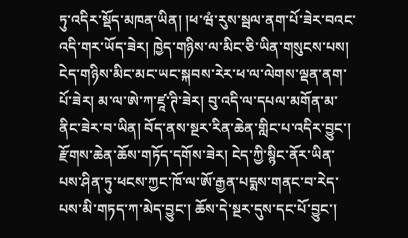ཏུ་འདིར་སྡོད་མཁན་ཡིན། །ཕ་ཝཾ་རུས་སྦལ་ནག་པོ་ཟེར་བའང་འདི་གར་ཡོད་ཟེར། ཁྱེད་གཉིས་ལ་མིང་ཅི་ཡིན་གསུངས་པས། ངེད་གཉིས་མིང་མང་ཡང་སྐབས་རེར་ཕ་ལ་ལེགས་ལྡན་ནག་པོ་ཟེར། མ་ལ་ཨེ་ཀ་ཛཱ་ཊི་ཟེར། བུ་འདི་ལ་དཔལ་མགོན་མ་ནིང་ཟེར་བ་ཡིན། བོད་ནས་སྔར་རིན་ཆེན་གླིང་པ་འདིར་བྱུང་། རྫོགས་ཆེན་ཆོས་གཏོད་དགོས་ཟེར། ངེད་ཀྱི་སྙིང་ནོར་ཡིན་པས་ཤིན་ཏུ་ཕངས་ཀྱང་ཁོ་ལ་ཨོ་རྒྱན་པདྨས་གནང་བ་རེད་པས་མི་གཏད་ཀ་མེད་བྱུང་། ཆོས་དེ་སྔར་དུས་དང་པོ་བྱུང་།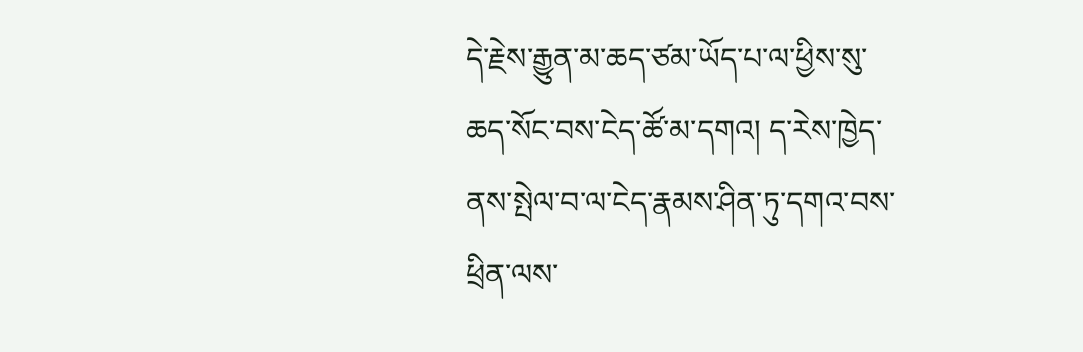དེ་རྗེས་རྒྱུན་མ་ཆད་ཙམ་ཡོད་པ་ལ་ཕྱིས་སུ་ཆད་སོང་བས་ངེད་ཚོ་མ་དགའ། ད་རེས་ཁྱེད་ནས་སྤེལ་བ་ལ་ངེད་རྣམས་ཤིན་ཏུ་དགའ་བས་ཕྲིན་ལས་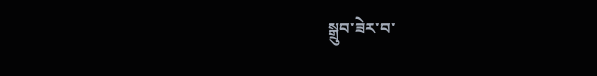སྒྲུབ་ཟེར་བ་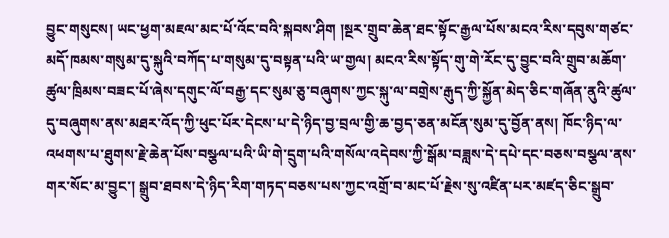བྱུང་གསུངས། ཡང་ཕྱག་མཇལ་མང་པོ་འོང་བའི་སྐབས་ཤིག །སྔར་གྲུབ་ཆེན་ཐང་སྟོང་རྒྱལ་པོས་མངའ་རིས་དབུས་གཙང་མདོ་ཁམས་གསུམ་དུ་སྐུའི་བཀོད་པ་གསུམ་དུ་བསྟན་པའི་ཡ་གྱལ། མངའ་རིས་སྟོད་གུ་གེ་རོང་དུ་བྱུང་བའི་གྲུབ་མཆོག་ཚུལ་ཁྲིམས་བཟང་པོ་ཞེས་དགུང་ལོ་བརྒྱ་དང་སུམ་ཅུ་བཞུགས་ཀྱང་སྐུ་ལ་བགྲེས་རྒུད་ཀྱི་སྐྱོན་མེད་ཅིང་གཞོན་ནུའི་ཚུལ་དུ་བཞུགས་ནས་མཐར་འོད་ཀྱི་ཕུང་པོར་དེངས་པ་དེ་ཉིད་བྱ་བྲལ་གྱི་ཆ་བྱད་ཅན་མངོན་སུམ་དུ་བྱོན་ནས། ཁོང་ཉིད་ལ་འཕགས་པ་ཐུགས་རྗེ་ཆེན་པོས་བསྩལ་པའི་ཡི་གེ་དྲུག་པའི་གསོལ་འདེབས་ཀྱི་སྒོམ་བཟླས་དེ་དཔེ་དང་བཅས་བསྩལ་ནས་གར་སོང་མ་བྱུང་། སྒྲུབ་ཐབས་དེ་ཉིད་རིག་གཏད་བཅས་པས་ཀྱང་འགྲོ་བ་མང་པོ་རྗེས་སུ་འཛིན་པར་མཛད་ཅིང་སྒྲུབ་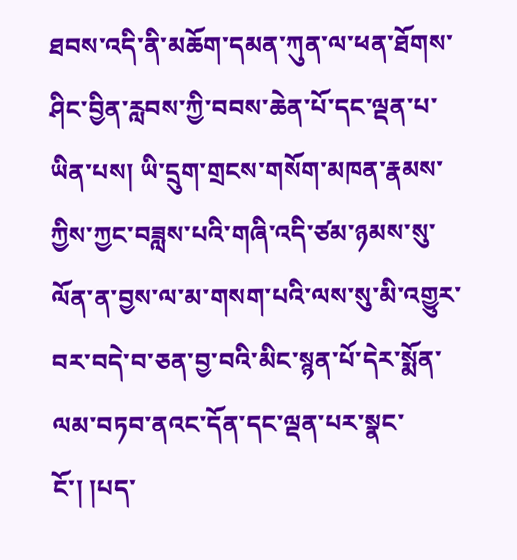ཐབས་འདི་ནི་མཆོག་དམན་ཀུན་ལ་ཕན་ཐོགས་ཤིང་བྱིན་རླབས་ཀྱི་བབས་ཆེན་པོ་དང་ལྡན་པ་ཡིན་པས། ཡི་དྲུག་གྲངས་གསོག་མཁན་རྣམས་ཀྱིས་ཀྱང་བཟླས་པའི་གཞི་འདི་ཙམ་ཉམས་སུ་ལོན་ན་བྱས་ལ་མ་གསག་པའི་ལས་སུ་མི་འགྱུར་བར་བདེ་བ་ཅན་བྱ་བའི་མིང་སྙན་པོ་དེར་སྨོན་ལམ་བཏབ་ནའང་དོན་དང་ལྡན་པར་སྣང་ངོ་། །པད་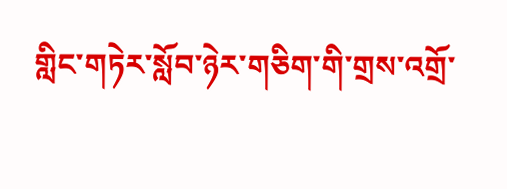གླིང་གཏེར་སློབ་ཉེར་གཅིག་གི་གྲས་འགྲོ་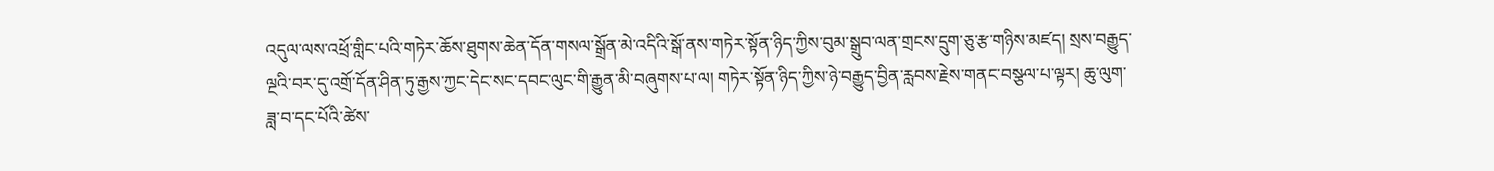འདུལ་ལས་འཕྲོ་གླིང་པའི་གཏེར་ཆོས་ཐུགས་ཆེན་དོན་གསལ་སྒྲོན་མེ་འདིའི་སྒོ་ནས་གཏེར་སྟོན་ཉིད་ཀྱིས་བུམ་སྒྲུབ་ལན་གྲངས་དྲུག་ཅུ་རྩ་གཉིས་མཛད། སྲས་བརྒྱུད་ལྔའི་བར་དུ་འགྲོ་དོན་ཤིན་ཏུ་རྒྱས་ཀྱང་དེང་སང་དབང་ལུང་གི་རྒྱུན་མི་བཞུགས་པ་ལ། གཏེར་སྟོན་ཉིད་ཀྱིས་ཉེ་བརྒྱུད་བྱིན་རླབས་རྗེས་གནང་བསྩལ་པ་ལྟར། ཆུ་ལུག་ཟླ་བ་དང་པོའི་ཚེས་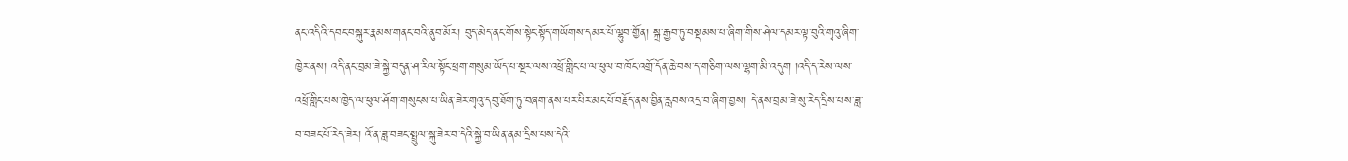ནང་འདིའི་དབང་བསྐུར་རྣམས་གནང་བའི་ནུབ་མོར། བུད་མེད་ནང་གོས་སྟེང་སྟོད་གཡོགས་དམར་པོ་ལྷུབ་གྱོན། སྐྲ་རྒྱབ་ཏུ་བསྡམས་པ་ཞིག་གིས་ཤེལ་དམར་ལྟ་བུའི་གྭའུ་ཞིག་ཁྱེར་ནས། འདི་ནང་བྲམ་ཟེ་སྐྱེ་བདུན་ཤ་རིལ་སྟོང་ཕྲག་གསུམ་ཡོད་པ་སྔར་ལས་འཕྲོ་གླིང་པ་ལ་ཕུལ་བ་ཁོང་འགྲོ་དོན་ཆེ་བས་ད་གཅིག་ལས་ལྷག་མི་འདུག །འདི་ད་རེས་ལས་འཕྲོ་གླིང་པས་ཁྱེད་ལ་ཕུལ་ཤོག་གསུངས་པ་ཡིན་ཟེར་གྭའུ་དབུ་ཐོག་ཏུ་བཞག་ནས་པར་པིར་མང་པོ་བརྗོད་ནས་བྱིན་རླབས་འདྲ་བ་ཞིག་བྱས། དེ་ནས་བྲམ་ཟེ་སུ་རེད་དྲིས་པས་ཟླ་བ་བཟང་པོ་རེད་ཟེར། འོ་ན་ཟླ་བཟང་སྤྲུལ་སྐུ་ཟེར་བ་དེའི་སྐྱེ་བ་ཡིན་ནམ་དྲིས་པས་དེའི་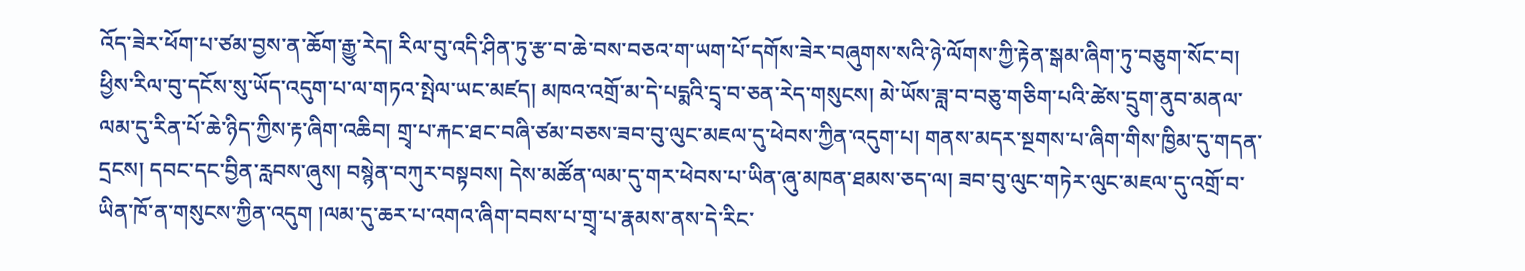འོད་ཟེར་ཕོག་པ་ཙམ་བྱས་ན་ཆོག་རྒྱུ་རེད། རིལ་བུ་འདི་ཤིན་ཏུ་རྩ་བ་ཆེ་བས་བཅའ་ག་ཡག་པོ་དགོས་ཟེར་བཞུགས་སའི་ཉེ་ལོགས་ཀྱི་རྟེན་སྒམ་ཞིག་ཏུ་བཅུག་སོང་བ། ཕྱིས་རིལ་བུ་དངོས་སུ་ཡོད་འདུག་པ་ལ་གཏའ་སྤེལ་ཡང་མཛད། མཁའ་འགྲོ་མ་དེ་པདྨའི་དྲྭ་བ་ཅན་རེད་གསུངས། མེ་ཡོས་ཟླ་བ་བཅུ་གཅིག་པའི་ཚེས་དྲུག་ནུབ་མནལ་ལམ་དུ་རིན་པོ་ཆེ་ཉིད་ཀྱིས་རྟ་ཞིག་འཆིབ། གྲྭ་པ་རྐང་ཐང་བཞི་ཙམ་བཅས་ཟབ་བུ་ལུང་མཇལ་དུ་ཕེབས་ཀྱིན་འདུག་པ། གནས་མདར་སྔགས་པ་ཞིག་གིས་ཁྱིམ་དུ་གདན་དྲངས། དབང་དང་བྱིན་རླབས་ཞུས། བསྙེན་བཀུར་བསྟབས། དེས་མཚོན་ལམ་དུ་གར་ཕེབས་པ་ཡིན་ཞུ་མཁན་ཐམས་ཅད་ལ། ཟབ་བུ་ལུང་གཏེར་ལུང་མཇལ་དུ་འགྲོ་བ་ཡིན་ཁོ་ན་གསུངས་ཀྱིན་འདུག །ལམ་དུ་ཆར་པ་འགའ་ཞིག་བབས་པ་གྲྭ་པ་རྣམས་ནས་དེ་རིང་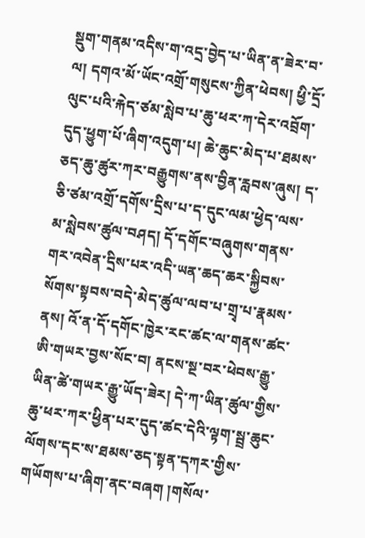སྡུག་གནམ་འདིས་ག་འདྲ་བྱེད་པ་ཡིན་ན་ཟེར་བ་ལ། དགའ་མོ་ཡོང་འགྲོ་གསུངས་ཀྱིན་ཕེབས། ཕྱི་དྲོ་ལུང་པའི་རྐེད་ཙམ་སླེབ་པ་ཆུ་ཕར་ཀ་དེར་འབྲོག་དུད་ཕྱུག་པོ་ཞིག་འདུག་པ། ཆེ་ཆུང་མེད་པ་ཐམས་ཅད་ཆུ་ཚུར་ཀར་བརྒྱུགས་ནས་བྱིན་རླབས་ཞུས། ད་ཅི་ཙམ་འགྲོ་དགོས་དྲིས་པ་ད་དུང་ལམ་ཕྱེད་ལས་མ་སླེབས་ཚུལ་བཤད། དོ་དགོང་བཞུགས་གནས་གར་འབེན་དྲིས་པར་འདི་ཡན་ཆད་ཆར་སྐྱིབས་སོགས་སྟབས་བདེ་མེད་ཚུལ་ལབ་པ་གྲྭ་པ་རྣམས་ནས། འོ་ན་དོ་དགོང་ཁྱེར་རང་ཚང་ལ་གནས་ཚང་ཨི་གཡར་བྱས་སོང་བ། ནངས་སྔ་བར་ཕེབས་རྒྱུ་ཡིན་ཚེ་གཡར་རྒྱུ་ཡོད་ཟེར། དེ་ཀ་ཡིན་ཚུལ་གྱིས་ཆུ་ཕར་ཀར་ཕྱིན་པར་དུད་ཚང་དེའི་ལྟག་སྦྲ་ཆུང་ལོགས་དང་ས་ཐམས་ཅད་སྟན་དཀར་གྱིས་གཡོགས་པ་ཞིག་ནང་བཞག །གསོལ་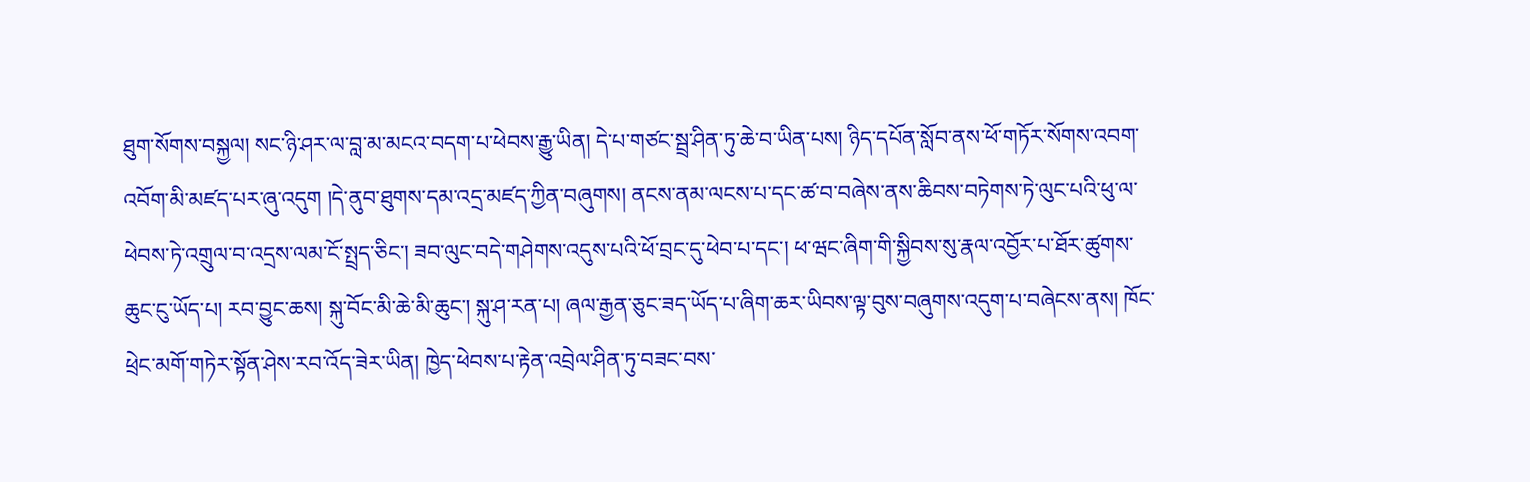ཐུག་སོགས་བསྐྱལ། སང་ཉི་ཤར་ལ་བླ་མ་མངའ་བདག་པ་ཕེབས་རྒྱུ་ཡིན། དེ་པ་གཙང་སྦྲ་ཤིན་ཏུ་ཆེ་བ་ཡིན་པས། ཉིད་དཔོན་སློབ་ནས་ཕོ་གཏོར་སོགས་འབག་འབོག་མི་མཛད་པར་ཞུ་འདུག །དེ་ནུབ་ཐུགས་དམ་འདྲ་མཛད་ཀྱིན་བཞུགས། ནངས་ནམ་ལངས་པ་དང་ཚ་བ་བཞེས་ནས་ཆིབས་བཏེགས་ཏེ་ལུང་པའི་ཕུ་ལ་ཕེབས་ཏེ་འགྲུལ་བ་འདྲས་ལམ་ངོ་སྤྲད་ཅིང་། ཟབ་ལུང་བདེ་གཤེགས་འདུས་པའི་ཕོ་བྲང་དུ་ཕེབ་པ་དང་། ཕ་ཝང་ཞིག་གི་སྐྱིབས་སུ་རྣལ་འབྱོར་པ་ཐོར་ཚུགས་ཆུང་ངུ་ཡོད་པ། རབ་བྱུང་ཆས། སྐུ་བོང་མི་ཆེ་མི་ཆུང་། སྐུ་ཤ་རན་པ། ཞལ་རྒྱན་ཅུང་ཟད་ཡོད་པ་ཞིག་ཆར་ཡིབས་ལྟ་བུས་བཞུགས་འདུག་པ་བཞེངས་ནས། ཁོང་ཕྲེང་མགོ་གཏེར་སྟོན་ཤེས་རབ་འོད་ཟེར་ཡིན། ཁྱེད་ཕེབས་པ་རྟེན་འབྲེལ་ཤིན་ཏུ་བཟང་བས་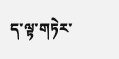ད་ལྟ་གཏེར་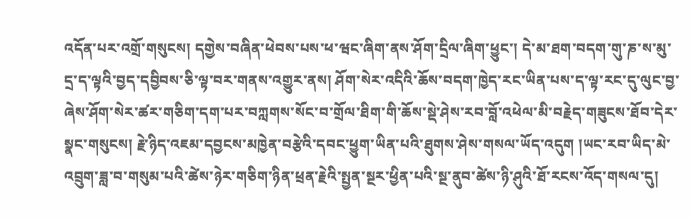འདོན་པར་འགྲོ་གསུངས། དགྱེས་བཞིན་ཕེབས་པས་ཕ་ཝང་ཞིག་ནས་ཤོག་དྲིལ་ཞིག་ཕྱུང་། དེ་མ་ཐག་བདག་གུ་ཎ་ས་མུ་དྲ་ད་ལྟའི་བྱད་དབྱིབས་ཅི་ལྟ་བར་གནས་འགྱུར་ནས། ཤོག་སེར་འདིའི་ཆོས་བདག་ཁྱེད་རང་ཡིན་པས་ད་ལྟ་རང་དུ་ལུང་བྱ་ཞེས་ཤོག་སེར་ཚར་གཅིག་དག་པར་བཀླགས་སོང་བ་གྲོལ་ཐིག་གི་ཆོས་སྡེ་ཤེས་རབ་བློ་འཕེལ་མི་བརྗེད་གཟུངས་ཐོབ་དེར་སྣང་གསུངས། རྗེ་ཉིད་འཇམ་དབྱངས་མཁྱེན་བརྩེའི་དབང་ཕྱུག་ཡིན་པའི་ཐུགས་ཤེས་གསལ་ཡོད་འདུག །ཡང་རབ་ཡིད་མེ་འབྲུག་ཟླ་བ་གསུམ་པའི་ཚེས་ཉེར་གཅིག་ཉིན་ཕྲན་རྗེའི་སྤྱན་སྔར་ཕྱིན་པའི་སྔ་ནུབ་ཚེས་ཉི་ཤུའི་ཐོ་རངས་འོད་གསལ་དུ།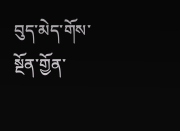བུད་མེད་གོས་སྔོན་གྱོན་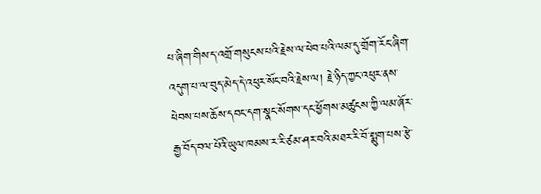པ་ཞིག་གིས་ད་འགྲོ་གསུངས་པའི་རྗེས་ལ་ཕེབ་པའི་ལམ་དུ་གྲོག་རོང་ཞིག་འདུག་པ་ལ་བུད་མེད་དེ་འཕུར་སོང་བའི་རྗེས་ལ། རྗེ་ཉིད་ཀྱང་འཕུར་ནས་ཕེབས་པས་ཆོས་དབང་དག་སྣང་སོགས་དང་ཕྱོགས་མཚུངས་ཀྱི་ལམ་ཞོར་རྒྱ་བོད་བལ་པོའི་ཡུལ་ཁམས་ར་རི་ཙམ་ཤར་བའི་མཐར་རི་བོ་སྨུག་པས་རྩེ་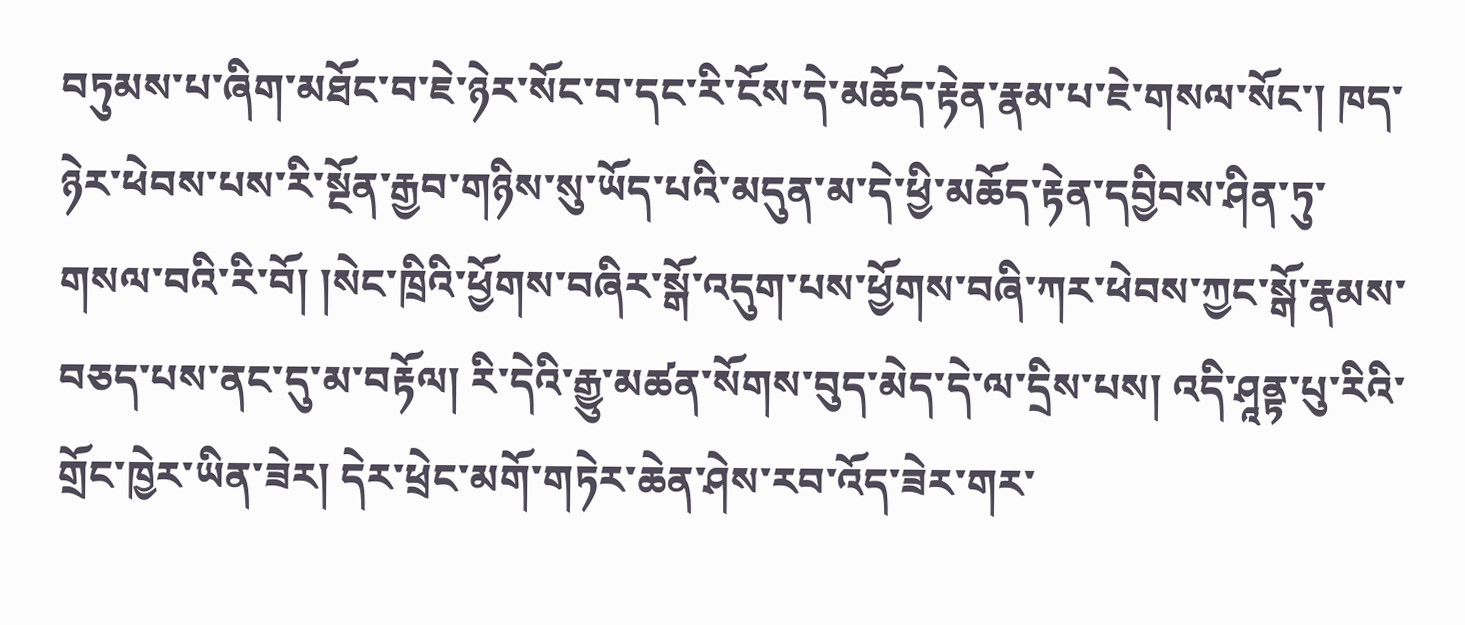བཏུམས་པ་ཞིག་མཐོང་བ་ཇེ་ཉེར་སོང་བ་དང་རི་ངོས་དེ་མཆོད་རྟེན་རྣམ་པ་ཇེ་གསལ་སོང་། ཁད་ཉེར་ཕེབས་པས་རི་སྔོན་རྒྱབ་གཉིས་སུ་ཡོད་པའི་མདུན་མ་དེ་ཕྱི་མཆོད་རྟེན་དབྱིབས་ཤིན་ཏུ་གསལ་བའི་རི་བོ། །སེང་ཁྲིའི་ཕྱོགས་བཞིར་སྒོ་འདུག་པས་ཕྱོགས་བཞི་ཀར་ཕེབས་ཀྱང་སྒོ་རྣམས་བཅད་པས་ནང་དུ་མ་བརྟོལ། རི་དེའི་རྒྱུ་མཚན་སོགས་བུད་མེད་དེ་ལ་དྲིས་པས། འདི་ཤཱནྟ་པུ་རིའི་གྲོང་ཁྱེར་ཡིན་ཟེར། དེར་ཕྲེང་མགོ་གཏེར་ཆེན་ཤེས་རབ་འོད་ཟེར་གར་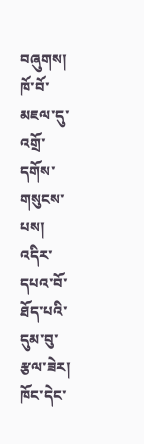བཞུགས། ཁོ་བོ་མཇལ་དུ་འགྲོ་དགོས་གསུངས་པས། འདིར་དཔའ་བོ་ཐོད་པའི་དུམ་བུ་རྩལ་ཟེར། ཁོང་དེང་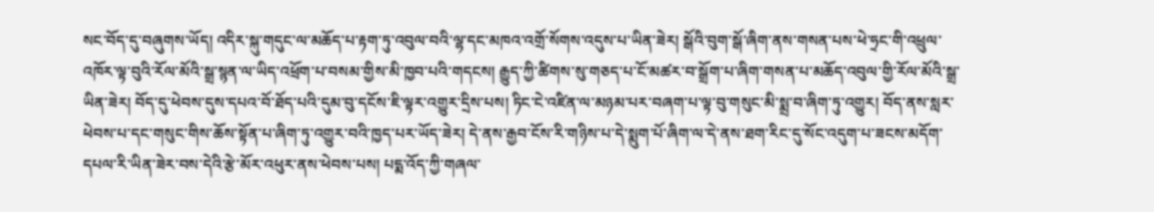སང་བོད་དུ་བཞུགས་ཡོད། འདིར་སྐུ་གདུང་ལ་མཆོད་པ་རྟག་ཏུ་འབུལ་བའི་ལྷ་དང་མཁའ་འགྲོ་སོགས་འདུས་པ་ཡིན་ཟེར། སྒོའི་བུག་སྒོ་ཞིག་ནས་གསན་པས་ཕེ་ཧྲང་གི་འཕྲུལ་འཁོར་ལྟ་བུའི་རོལ་མོའི་སྒྲ་སྙན་ལ་ཡིད་འཕྲོག་པ་བསམ་གྱིས་མི་ཁྱབ་པའི་གདངས། རྒྱུད་ཀྱི་ཚིགས་སུ་གཅད་པ་ངོ་མཚར་བ་སྒྲོག་པ་ཞིག་གསན་པ་མཆོད་འབུལ་གྱི་རོལ་མོའི་སྒྲ་ཡིན་ཟེར། བོད་དུ་ཕེབས་དུས་དཔའ་བོ་ཐོད་པའི་དུམ་བུ་དངོས་ཇི་ལྟར་འགྱུར་དྲིས་པས། ཏིང་ངེ་འཛིན་ལ་མཉམ་པར་བཞག་པ་ལྟ་བུ་གསུང་མི་སྨྲ་བ་ཞིག་ཏུ་འགྱུར། བོད་ནས་སླར་ཕེབས་པ་དང་གསུང་གིས་ཆོས་སྟོན་པ་ཞིག་ཏུ་འགྱུར་བའི་ཁྱད་པར་ཡོད་ཟེར། དེ་ནས་རྒྱབ་ངོས་རི་གཉིས་པ་དེ་སྨུག་པོ་ཞིག་ལ་དེ་ནས་ཐག་རིང་དུ་སོང་འདུག་པ་ཟངས་མདོག་དཔལ་རི་ཡིན་ཟེར་བས་དེའི་རྩེ་མོར་འཕུར་ནས་ཕེབས་པས། པདྨ་འོད་ཀྱི་གཞལ་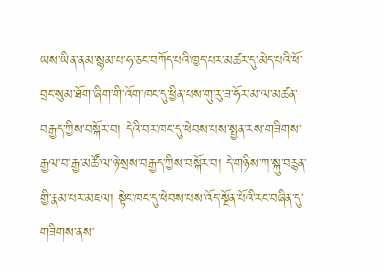ཡས་ཡིན་ནམ་སྙམ་པ་ཧ་ཅང་བཀོད་པའི་ཁྱད་པར་མཚར་དུ་མེད་པའི་ཕོ་བྲང་སུམ་ཐོག་ཞིག་གི་འོག་ཁང་དུ་ཕྱིན་པས་གུ་རུ་ཟ་ཧོར་མ་ལ་མཚན་བརྒྱད་ཀྱིས་བསྐོར་བ། དེའི་བར་ཁང་དུ་ཕེབས་པས་སྤྱན་རས་གཟིགས་རྒྱལ་བ་རྒྱ་མཚོ་ལ་ཉེ་སྲས་བརྒྱད་ཀྱིས་བསྐོར་བ། དེ་གཉིས་ཀ་སྐུ་བརྙན་གྱི་རྣམ་པར་མཇལ། སྟེང་ཁང་དུ་ཕེབས་པས་འོད་སྔོན་པོའི་རང་བཞིན་དུ་གཟིགས་ནས་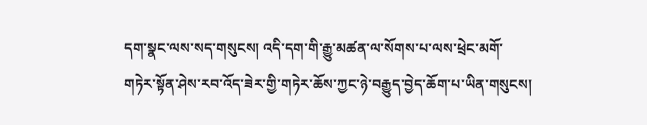དག་སྣང་ལས་སད་གསུངས། འདི་དག་གི་རྒྱུ་མཚན་ལ་སོགས་པ་ལས་ཕྲེང་མགོ་གཏེར་སྟོན་ཤེས་རབ་འོད་ཟེར་གྱི་གཏེར་ཆོས་ཀྱང་ཉེ་བརྒྱུད་བྱེད་ཆོག་པ་ཡིན་གསུངས།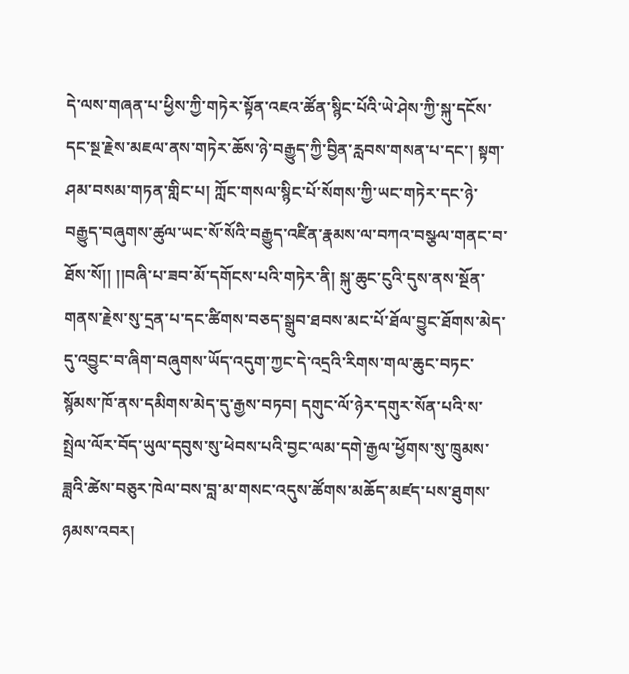དེ་ལས་གཞན་པ་ཕྱིས་ཀྱི་གཏེར་སྟོན་འཇའ་ཚོན་སྙིང་པོའི་ཡེ་ཤེས་ཀྱི་སྐུ་དངོས་དང་སྔ་རྗེས་མཇལ་ནས་གཏེར་ཆོས་ཉེ་བརྒྱུད་ཀྱི་བྱིན་རླབས་གསན་པ་དང་། སྟག་ཤམ་བསམ་གཏན་གླིང་པ། ཀློང་གསལ་སྙིང་པོ་སོགས་ཀྱི་ཡང་གཏེར་དང་ཉེ་བརྒྱུད་བཞུགས་ཚུལ་ཡང་སོ་སོའི་བརྒྱུད་འཛིན་རྣམས་ལ་བཀའ་བསྩལ་གནང་བ་ཐོས་སོ།། །།བཞི་པ་ཟབ་མོ་དགོངས་པའི་གཏེར་ནི། སྐུ་ཆུང་ངུའི་དུས་ནས་སྔོན་གནས་རྗེས་སུ་དྲན་པ་དང་ཚིགས་བཅད་སྒྲུབ་ཐབས་མང་པོ་ཐོལ་བྱུང་ཐོགས་མེད་དུ་འབྱུང་བ་ཞིག་བཞུགས་ཡོད་འདུག་ཀྱང་དེ་འདྲའི་རིགས་གལ་ཆུང་བཏང་སྙོམས་ཁོ་ནས་དམིགས་མེད་དུ་རྒྱས་བཏབ། དགུང་ལོ་ཉེར་དགུར་སོན་པའི་ས་སྤྲེལ་ལོར་བོད་ཡུལ་དབུས་སུ་ཕེབས་པའི་བྱང་ལམ་དགེ་རྒྱལ་ཕྱོགས་སུ་ཁྲུམས་ཟླའི་ཚེས་བཅུར་ཁེལ་བས་བླ་མ་གསང་འདུས་ཚོགས་མཆོད་མཛད་པས་ཐུགས་ཉམས་འབར།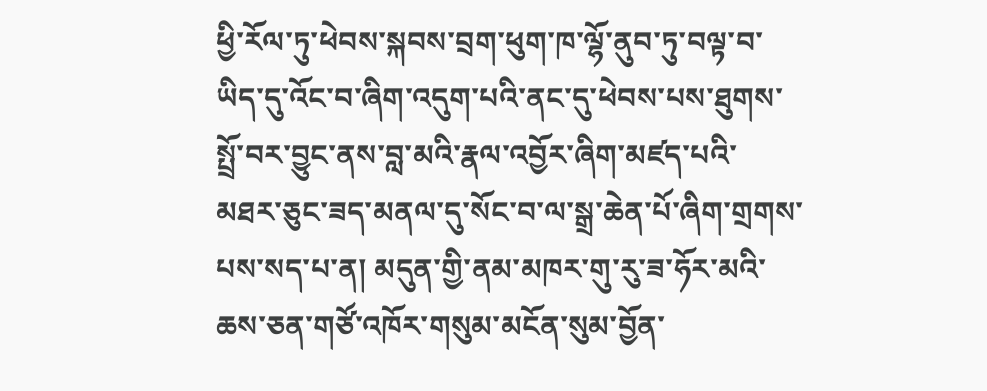ཕྱི་རོལ་ཏུ་ཕེབས་སྐབས་བྲག་ཕུག་ཁ་ལྷོ་ནུབ་ཏུ་བལྟ་བ་ཡིད་དུ་འོང་བ་ཞིག་འདུག་པའི་ནང་དུ་ཕེབས་པས་ཐུགས་སྤྲོ་བར་བྱུང་ནས་བླ་མའི་རྣལ་འབྱོར་ཞིག་མཛད་པའི་མཐར་ཅུང་ཟད་མནལ་དུ་སོང་བ་ལ་སྒྲ་ཆེན་པོ་ཞིག་གྲགས་པས་སད་པ་ན། མདུན་གྱི་ནམ་མཁར་གུ་རུ་ཟ་ཧོར་མའི་ཆས་ཅན་གཙོ་འཁོར་གསུམ་མངོན་སུམ་བྱོན་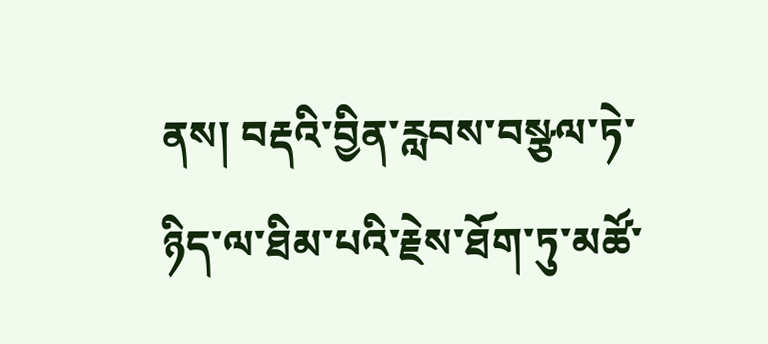ནས། བརྡའི་བྱིན་རླབས་བསྩལ་ཏེ་ཉིད་ལ་ཐིམ་པའི་རྗེས་ཐོག་ཏུ་མཚོ་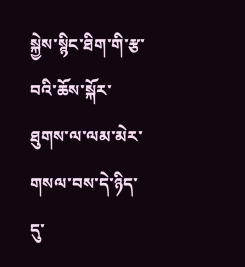སྐྱེས་སྙིང་ཐིག་གི་རྩ་བའི་ཆོས་སྐོར་ཐུགས་ལ་ལམ་མེར་གསལ་བས་དེ་ཉིད་དུ་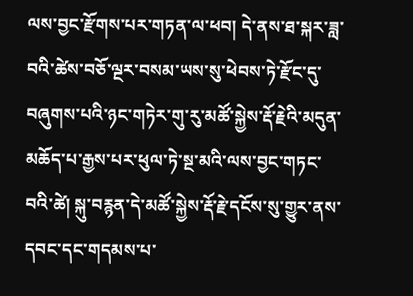ལས་བྱང་རྫོགས་པར་གཏན་ལ་ཕབ། དེ་ནས་ཐ་སྐར་ཟླ་བའི་ཚེས་བཅོ་ལྔར་བསམ་ཡས་སུ་ཕེབས་ཏེ་རྫོང་དུ་བཞུགས་པའི་ཉང་གཏེར་གུ་རུ་མཚོ་སྐྱེས་རྡོ་རྗེའི་མདུན་མཆོད་པ་རྒྱས་པར་ཕུལ་ཏེ་སྔ་མའི་ལས་བྱང་གཏང་བའི་ཚེ། སྐུ་བརྙན་དེ་མཚོ་སྐྱེས་རྡོ་རྗེ་དངོས་སུ་གྱུར་ནས་དབང་དང་གདམས་པ་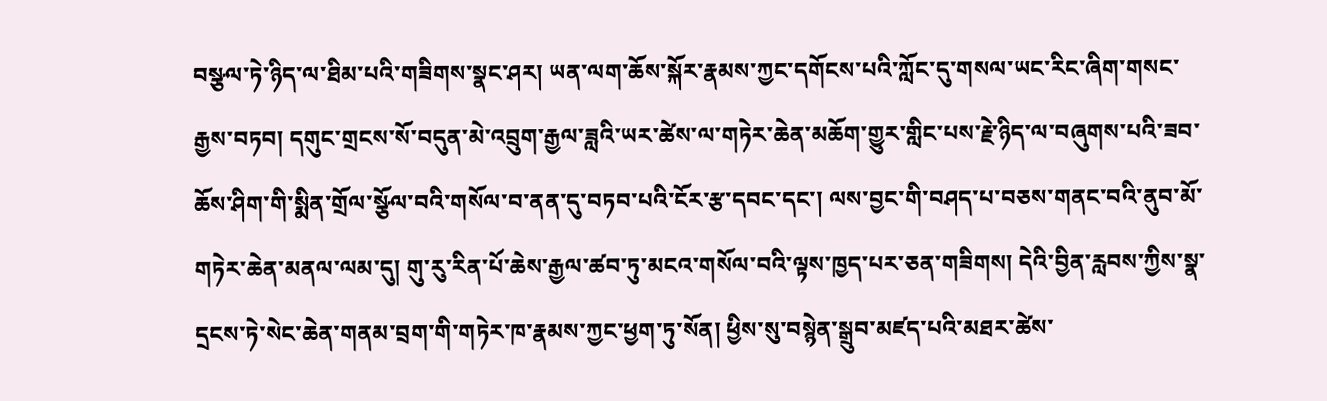བསྩལ་ཏེ་ཉིད་ལ་ཐིམ་པའི་གཟིགས་སྣང་ཤར། ཡན་ལག་ཆོས་སྐོར་རྣམས་ཀྱང་དགོངས་པའི་ཀློང་དུ་གསལ་ཡང་རིང་ཞིག་གསང་རྒྱས་བཏབ། དགུང་གྲངས་སོ་བདུན་མེ་འབྲུག་རྒྱལ་ཟླའི་ཡར་ཚེས་ལ་གཏེར་ཆེན་མཆོག་གྱུར་གླིང་པས་རྗེ་ཉིད་ལ་བཞུགས་པའི་ཟབ་ཆོས་ཤིག་གི་སྨིན་གྲོལ་སྩོལ་བའི་གསོལ་བ་ནན་དུ་བཏབ་པའི་ངོར་རྩ་དབང་དང་། ལས་བྱང་གི་བཤད་པ་བཅས་གནང་བའི་ནུབ་མོ་གཏེར་ཆེན་མནལ་ལམ་དུ། གུ་རུ་རིན་པོ་ཆེས་རྒྱལ་ཚབ་ཏུ་མངའ་གསོལ་བའི་ལྟས་ཁྱད་པར་ཅན་གཟིགས། དེའི་བྱིན་རླབས་ཀྱིས་སྣ་དྲངས་ཏེ་སེང་ཆེན་གནམ་བྲག་གི་གཏེར་ཁ་རྣམས་ཀྱང་ཕྱག་ཏུ་སོན། ཕྱིས་སུ་བསྙེན་སྒྲུབ་མཛད་པའི་མཐར་ཚེས་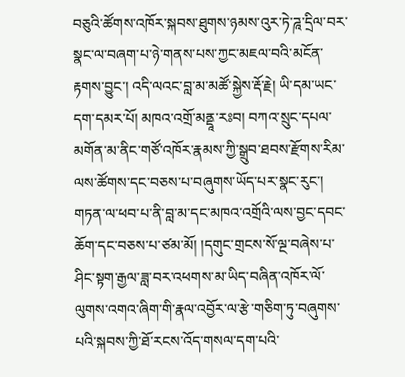བཅུའི་ཚོགས་འཁོར་སྐབས་ཐུགས་ཉམས་འུར་ཏེ་ཌཱ་དྲིལ་བར་སྣང་ལ་བཞག་པ་ཉེ་གནས་པས་ཀྱང་མཇལ་བའི་མངོན་རྟགས་བྱུང་། འདི་ལའང་བླ་མ་མཚོ་སྐྱེས་རྡོ་རྗེ། ཡི་དམ་ཡང་དག་དམར་པོ། མཁའ་འགྲོ་མནྡཱ་རཿབ། བཀའ་སྲུང་དཔལ་མགོན་མ་ནིང་གཙོ་འཁོར་རྣམས་ཀྱི་སྒྲུབ་ཐབས་རྫོགས་རིམ་ལས་ཚོགས་དང་བཅས་པ་བཞུགས་ཡོད་པར་སྣང་རུང་། གཏན་ལ་ཕབ་པ་ནི་བླ་མ་དང་མཁའ་འགྲོའི་ལས་བྱང་དབང་ཆོག་དང་བཅས་པ་ཙམ་མོ། །དགུང་གྲངས་སོ་ལྔ་བཞེས་པ་ཤིང་སྟག་རྒྱལ་ཟླ་བར་འཕགས་མ་ཡིད་བཞིན་འཁོར་ལོ་ལུགས་འགའ་ཞིག་གི་རྣལ་འབྱོར་ལ་རྩེ་གཅིག་ཏུ་བཞུགས་པའི་སྐབས་ཀྱི་ཐོ་རངས་འོད་གསལ་དག་པའི་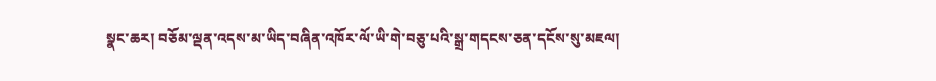སྣང་ཆར། བཅོམ་ལྡན་འདས་མ་ཡིད་བཞིན་འཁོར་ལོ་ཡི་གེ་བཅུ་པའི་སྒྲ་གདངས་ཅན་དངོས་སུ་མཇལ།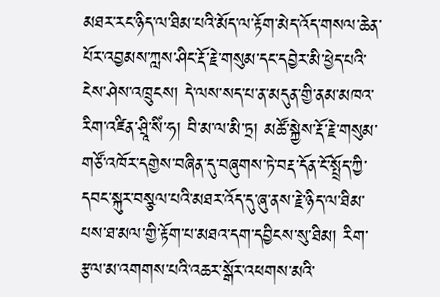མཐར་རང་ཉིད་ལ་ཐིམ་པའི་མོད་ལ་རྟོག་མེད་འོད་གསལ་ཆེན་པོར་འབྱམས་ཀླས་ཤིང་རྡོ་རྗེ་གསུམ་དང་དབྱེར་མི་ཕྱེད་པའི་ངེས་ཤེས་འཁྲུངས། དེ་ལས་སད་པ་ན་མདུན་གྱི་ནམ་མཁའ་རིག་འཛིན་ཤྲཱི་སིཾ་ཧ། བི་མ་ལ་མི་ཏྲ། མཚོ་སྐྱེས་རྡོ་རྗེ་གསུམ་གཙོ་འཁོར་དགྱེས་བཞིན་དུ་བཞུགས་ཏེ་བརྡ་དོན་ངོ་སྤྲོད་ཀྱི་དབང་སྐུར་བསྩལ་པའི་མཐར་འོད་དུ་ཞུ་ནས་རྗེ་ཉིད་ལ་ཐིམ་པས་ཐ་མལ་གྱི་རྟོག་པ་མཐའ་དག་དབྱིངས་སུ་ཐིམ། རིག་རྩལ་མ་འགགས་པའི་འཆར་སྒོར་འཕགས་མའི་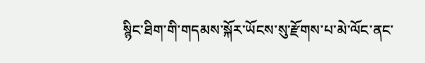སྙིང་ཐིག་གི་གདམས་སྐོར་ཡོངས་སུ་རྫོགས་པ་མེ་ལོང་ནང་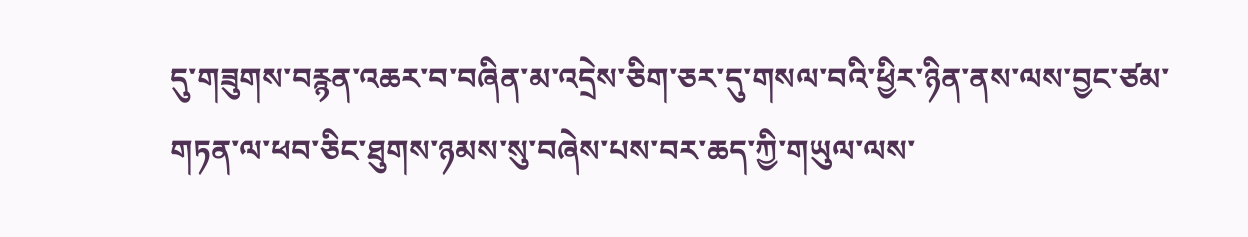དུ་གཟུགས་བརྙན་འཆར་བ་བཞིན་མ་འདྲེས་ཅིག་ཅར་དུ་གསལ་བའི་ཕྱིར་ཉིན་ནས་ལས་བྱང་ཙམ་གཏན་ལ་ཕབ་ཅིང་ཐུགས་ཉམས་སུ་བཞེས་པས་བར་ཆད་ཀྱི་གཡུལ་ལས་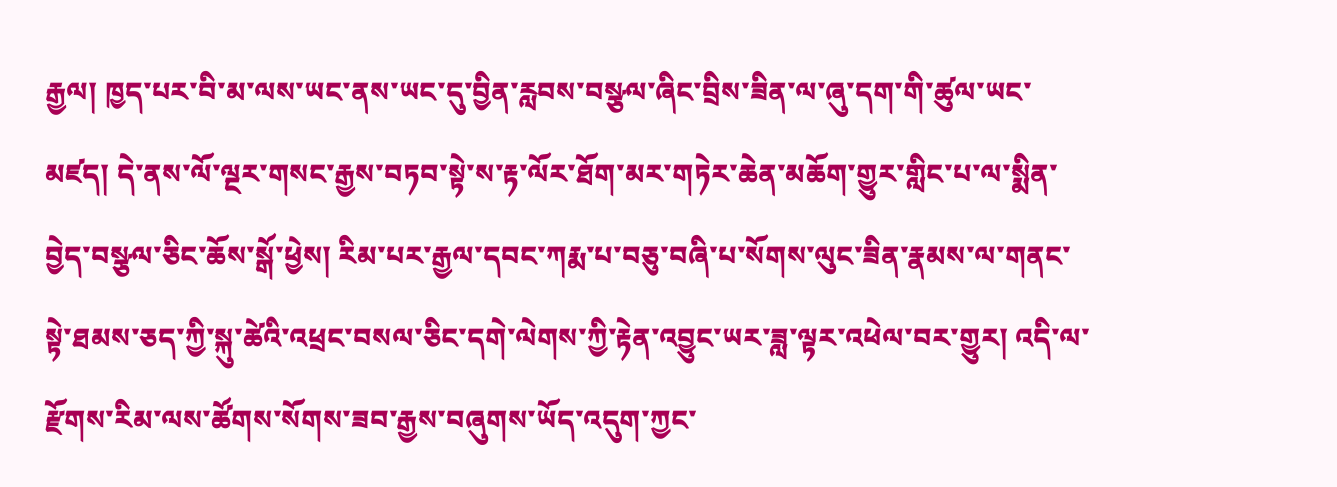རྒྱལ། ཁྱད་པར་བི་མ་ལས་ཡང་ནས་ཡང་དུ་བྱིན་རླབས་བསྩལ་ཞིང་བྲིས་ཟིན་ལ་ཞུ་དག་གི་ཚུལ་ཡང་མཛད། དེ་ནས་ལོ་ལྔར་གསང་རྒྱས་བཏབ་སྟེ་ས་རྟ་ལོར་ཐོག་མར་གཏེར་ཆེན་མཆོག་གྱུར་གླིང་པ་ལ་སྨིན་བྱེད་བསྩལ་ཅིང་ཆོས་སྒོ་ཕྱེས། རིམ་པར་རྒྱལ་དབང་ཀརྨ་པ་བཅུ་བཞི་པ་སོགས་ལུང་ཟིན་རྣམས་ལ་གནང་སྟེ་ཐམས་ཅད་ཀྱི་སྐུ་ཚེའི་འཕྲང་བསལ་ཅིང་དགེ་ལེགས་ཀྱི་རྟེན་འབྱུང་ཡར་ཟླ་ལྟར་འཕེལ་བར་གྱུར། འདི་ལ་རྫོགས་རིམ་ལས་ཚོགས་སོགས་ཟབ་རྒྱས་བཞུགས་ཡོད་འདུག་ཀྱང་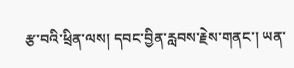རྩ་བའི་ཕྲིན་ལས། དབང་བྱིན་རླབས་རྗེས་གནང་། ཡན་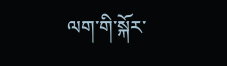ལག་གི་སྐོར་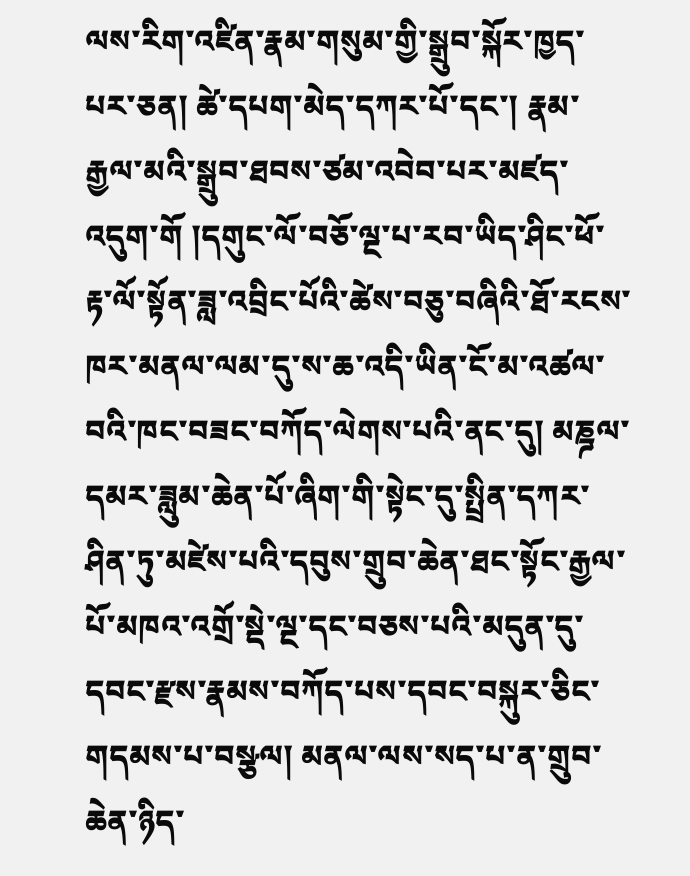ལས་རིག་འཛིན་རྣམ་གསུམ་གྱི་སྒྲུབ་སྐོར་ཁྱད་པར་ཅན། ཚེ་དཔག་མེད་དཀར་པོ་དང་། རྣམ་རྒྱལ་མའི་སྒྲུབ་ཐབས་ཙམ་འབེབ་པར་མཛད་འདུག་གོ །དགུང་ལོ་བཅོ་ལྔ་པ་རབ་ཡིད་ཤིང་ཕོ་རྟ་ལོ་སྟོན་ཟླ་འབྲིང་པོའི་ཚེས་བཅུ་བཞིའི་ཐོ་རངས་ཁར་མནལ་ལམ་དུ་ས་ཆ་འདི་ཡིན་ངོ་མ་འཚལ་བའི་ཁང་བཟང་བཀོད་ལེགས་པའི་ནང་དུ། མཎྜལ་དམར་ཟླུམ་ཆེན་པོ་ཞིག་གི་སྟེང་དུ་སྤྲིན་དཀར་ཤིན་ཏུ་མཛེས་པའི་དབུས་གྲུབ་ཆེན་ཐང་སྟོང་རྒྱལ་པོ་མཁའ་འགྲོ་སྡེ་ལྔ་དང་བཅས་པའི་མདུན་དུ་དབང་རྫས་རྣམས་བཀོད་པས་དབང་བསྐུར་ཅིང་གདམས་པ་བསྩལ། མནལ་ལས་སད་པ་ན་གྲུབ་ཆེན་ཉིད་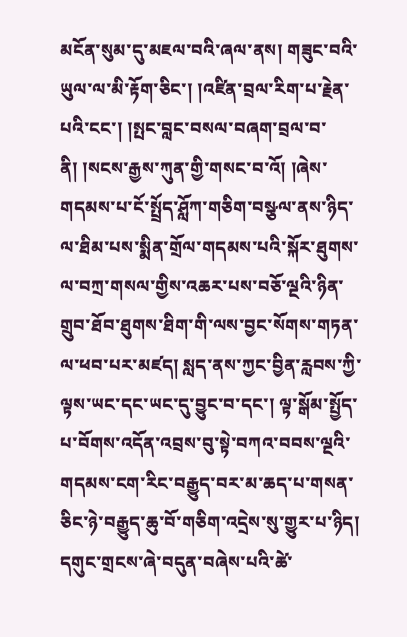མངོན་སུམ་དུ་མཇལ་བའི་ཞལ་ནས། གཟུང་བའི་ཡུལ་ལ་མི་རྟོག་ཅིང་། །འཛིན་བྲལ་རིག་པ་རྗེན་པའི་ངང་། །སྤང་བླང་བསལ་བཞག་བྲལ་བ་ནི། །སངས་རྒྱས་ཀུན་གྱི་གསང་བ་འོ། །ཞེས་གདམས་པ་ངོ་སྤྲོད་ཤློཀ་གཅིག་བསྩལ་ནས་ཉིད་ལ་ཐིམ་པས་སྨིན་གྲོལ་གདམས་པའི་སྐོར་ཐུགས་ལ་བཀྲ་གསལ་གྱིས་འཆར་པས་བཅོ་ལྔའི་ཉིན་གྲུབ་ཐོབ་ཐུགས་ཐིག་གི་ལས་བྱང་སོགས་གཏན་ལ་ཕབ་པར་མཛད། སླད་ནས་ཀྱང་བྱིན་རླབས་ཀྱི་ལྟས་ཡང་དང་ཡང་དུ་བྱུང་བ་དང་། ལྟ་སྒོམ་སྤྱོད་པ་བོགས་འདོན་འབྲས་བུ་སྟེ་བཀའ་བབས་ལྔའི་གདམས་ངག་རིང་བརྒྱུད་བར་མ་ཆད་པ་གསན་ཅིང་ཉེ་བརྒྱུད་ཆུ་བོ་གཅིག་འདྲེས་སུ་གྱུར་པ་ཉིད། དགུང་གྲངས་ཞེ་བདུན་བཞེས་པའི་ཚེ་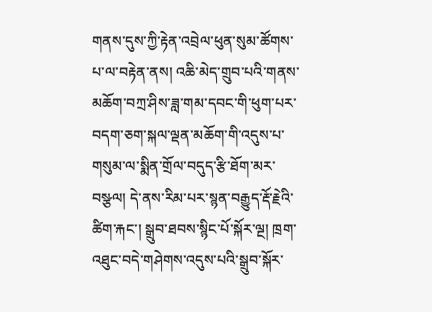གནས་དུས་ཀྱི་རྟེན་འབྲེལ་ཕུན་སུམ་ཚོགས་པ་ལ་བརྟེན་ནས། འཆི་མེད་གྲུབ་པའི་གནས་མཆོག་བཀྲ་ཤིས་ཟླ་གམ་དབང་གི་ཕུག་པར་བདག་ཅག་སྐལ་ལྡན་མཆོག་གི་འདུས་པ་གསུམ་ལ་སྨིན་གྲོལ་བདུད་རྩི་ཐོག་མར་བསྩལ། དེ་ནས་རིམ་པར་སྙན་བརྒྱུད་རྡོ་རྗེའི་ཚིག་རྐང་། སྒྲུབ་ཐབས་སྙིང་པོ་སྐོར་ལྔ། ཁྲག་འཐུང་བདེ་གཤེགས་འདུས་པའི་སྒྲུབ་སྐོར་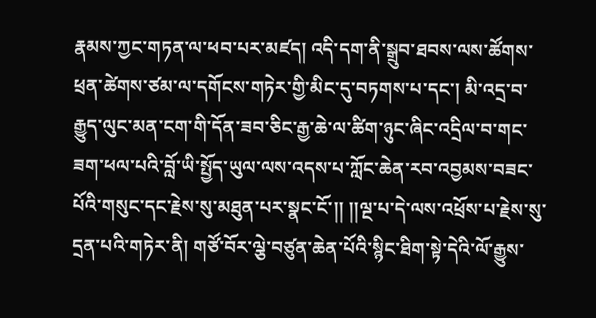རྣམས་ཀྱང་གཏན་ལ་ཕབ་པར་མཛད། འདི་དག་ནི་སྒྲུབ་ཐབས་ལས་ཚོགས་ཕྲན་ཚེགས་ཙམ་ལ་དགོངས་གཏེར་གྱི་མིང་དུ་བཏགས་པ་དང་། མི་འདྲ་བ་རྒྱུད་ལུང་མན་ངག་གི་དོན་ཟབ་ཅིང་རྒྱ་ཆེ་ལ་ཚིག་ཉུང་ཞིང་འདྲིལ་བ་གང་ཟག་ཕལ་པའི་བློ་ཡི་སྤྱོད་ཡུལ་ལས་འདས་པ་ཀློང་ཆེན་རབ་འབྱམས་བཟང་པོའི་གསུང་དང་རྗེས་སུ་མཐུན་པར་སྣང་ངོ་།། །།ལྔ་པ་དེ་ལས་འཕྲོས་པ་རྗེས་སུ་དྲན་པའི་གཏེར་ནི། གཙོ་བོར་ལྕེ་བཙུན་ཆེན་པོའི་སྙིང་ཐིག་སྟེ་དེའི་ལོ་རྒྱུས་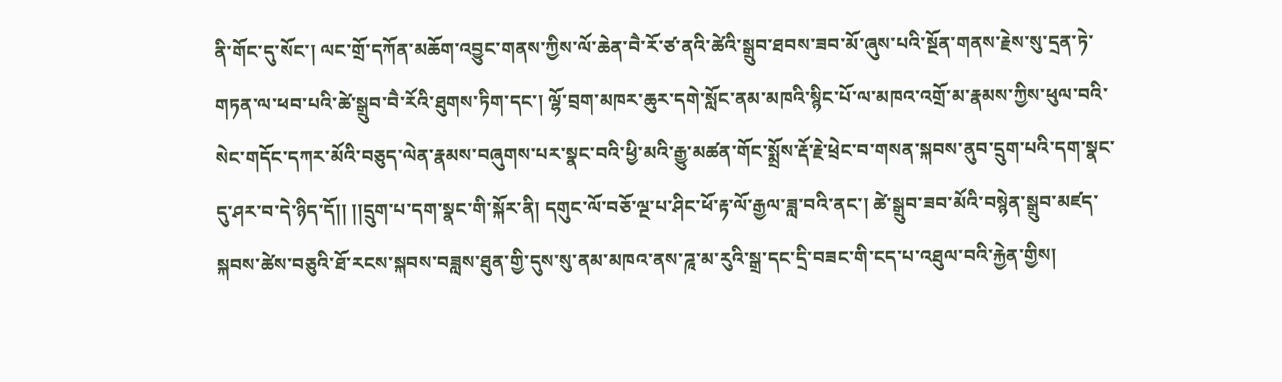ནི་གོང་དུ་སོང་། ལང་གྲོ་དཀོན་མཆོག་འབྱུང་གནས་ཀྱིས་ལོ་ཆེན་བཻ་རོ་ཙ་ནའི་ཚེའི་སྒྲུབ་ཐབས་ཟབ་མོ་ཞུས་པའི་སྔོན་གནས་རྗེས་སུ་དྲན་ཏེ་གཏན་ལ་ཕབ་པའི་ཚེ་སྒྲུབ་བཻ་རོའི་ཐུགས་ཏིག་དང་། ལྷོ་བྲག་མཁར་ཆུར་དགེ་སློང་ནམ་མཁའི་སྙིང་པོ་ལ་མཁའ་འགྲོ་མ་རྣམས་ཀྱིས་ཕུལ་བའི་སེང་གདོང་དཀར་མོའི་བཅུད་ལེན་རྣམས་བཞུགས་པར་སྣང་བའི་ཕྱི་མའི་རྒྱུ་མཚན་གོང་སྨྲོས་རྡོ་རྗེ་ཕྲེང་བ་གསན་སྐབས་ནུབ་དྲུག་པའི་དག་སྣང་དུ་ཤར་བ་དེ་ཉིད་དོ།། །།དྲུག་པ་དག་སྣང་གི་སྐོར་ནི། དགུང་ལོ་བཅོ་ལྔ་པ་ཤིང་ཕོ་རྟ་ལོ་རྒྱལ་ཟླ་བའི་ནང་། ཚེ་སྒྲུབ་ཟབ་མོའི་བསྙེན་སྒྲུབ་མཛད་སྐབས་ཚེས་བཅུའི་ཐོ་རངས་སྐབས་བཟླས་ཐུན་གྱི་དུས་སུ་ནམ་མཁའ་ནས་ཌཱ་མ་རུའི་སྒྲ་དང་དྲི་བཟང་གི་ངད་པ་འཐུལ་བའི་རྐྱེན་གྱིས།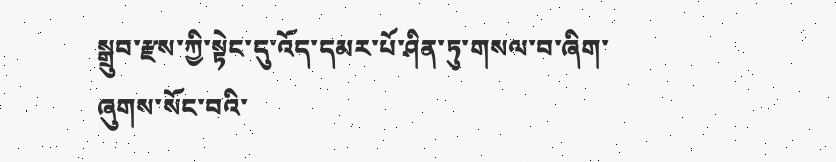སྒྲུབ་རྫས་ཀྱི་སྟེང་དུ་འོད་དམར་པོ་ཤིན་ཏུ་གསལ་བ་ཞིག་ཞུགས་སོང་བའི་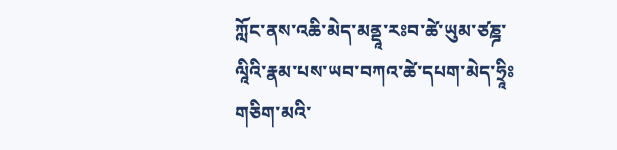ཀློང་ནས་འཆི་མེད་མནྡཱ་རཿབ་ཚེ་ཡུམ་ཙཎྜ་ལཱིའི་རྣམ་པས་ཡབ་བཀའ་ཚེ་དཔག་མེད་ཧྲཱིཿགཅིག་མའི་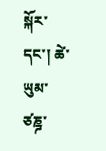སྐོར་དང་། ཚེ་ཡུམ་ཙཎྜ་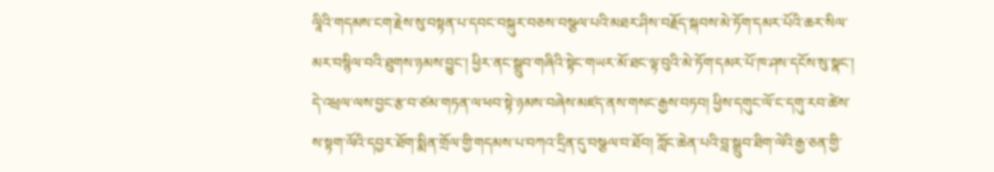ལཱིའི་གདམས་ངག་རྗེས་སུ་བསྟན་པ་དབང་བསྐུར་བཅས་བསྩལ་པའི་མཐར་ཤིས་བརྗོད་སྐབས་མེ་ཏོག་དམར་པོའི་ཆར་སིལ་མར་བསྙིལ་བའི་ཐུགས་ཉམས་བྱུང་། ཕྱིར་ནང་སྒྲུབ་གཞིའི་སྟེང་གཡར་མོ་ཐང་ལྟ་བུའི་མེ་ཏོག་དམར་པོ་ཁ་ཤས་དངོས་སུ་སྣང་། དེ་འཕྲལ་ལས་བྱང་རྩ་བ་ཙམ་གཏན་ལ་ཕབ་སྟེ་ཉམས་བཞེས་མཛད་ནས་གསང་རྒྱས་བཏབ། ཕྱིས་དགུང་ལོ་ང་དགུ་རབ་ཚེས་ས་སྟག་ལོའི་དབྱར་ཐོག་སྨིན་གྲོལ་གྱི་གདམས་པ་བཀའ་དྲིན་དུ་བསྩལ་བ་ཐོབ། ཀློང་ཆེན་པའི་བླ་སྒྲུབ་ཐིག་ལེའི་རྒྱ་ཅན་གྱི་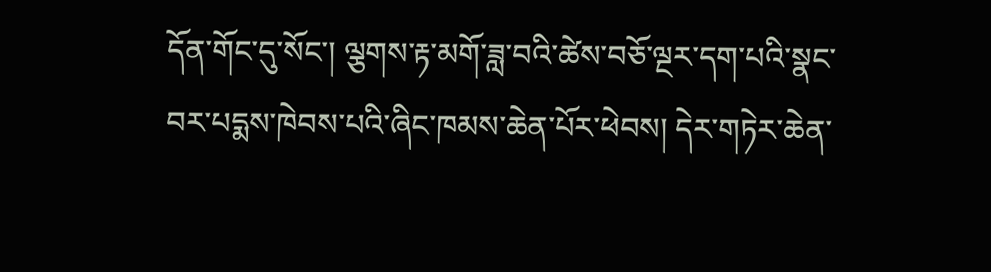དོན་གོང་དུ་སོང་། ལྕགས་རྟ་མགོ་ཟླ་བའི་ཚེས་བཅོ་ལྔར་དག་པའི་སྣང་བར་པདྨས་ཁེབས་པའི་ཞིང་ཁམས་ཆེན་པོར་ཕེབས། དེར་གཏེར་ཆེན་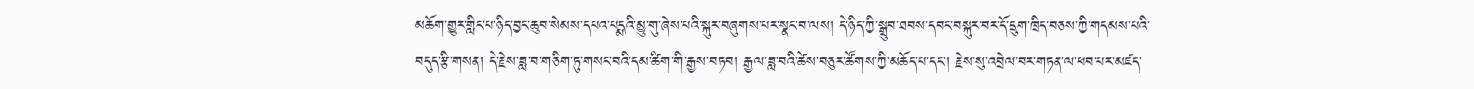མཆོག་གྱུར་གླིང་པ་ཉིད་བྱང་ཆུབ་སེམས་དཔའ་པདྨའི་མྱུ་གུ་ཞེས་པའི་སྐུར་བཞུགས་པར་སྣང་བ་ལས། དེ་ཉིད་ཀྱི་སྒྲུབ་ཐབས་དབང་བསྐུར་བར་དོ་དྲུག་ཁྲིད་བཅས་ཀྱི་གདམས་པའི་བདུད་རྩི་གསན། དེ་རྗེས་ཟླ་བ་གཅིག་ཏུ་གསང་བའི་དམ་ཚིག་གི་རྒྱས་བཏབ། རྒྱལ་ཟླ་བའི་ཚེས་བཅུར་ཚོགས་ཀྱི་མཆོད་པ་དང་། རྗེས་སུ་འབྲེལ་བར་གཏན་ལ་ཕབ་པར་མཛད་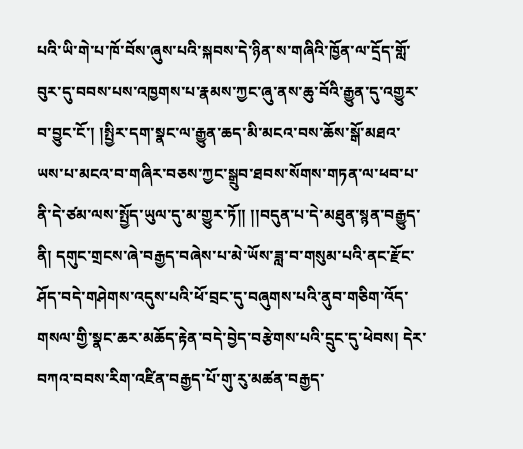པའི་ཡི་གེ་པ་ཁོ་བོས་ཞུས་པའི་སྐབས་དེ་ཉིན་ས་གཞིའི་ཁྱོན་ལ་དྲོད་གློ་བུར་དུ་བབས་པས་འཁྱགས་པ་རྣམས་ཀྱང་ཞུ་ནས་ཆུ་བོའི་རྒྱུན་དུ་འགྱུར་བ་བྱུང་ངོ་། །སྤྱིར་དག་སྣང་ལ་རྒྱུན་ཆད་མི་མངའ་བས་ཆོས་སྒོ་མཐའ་ཡས་པ་མངའ་བ་གཞིར་བཅས་ཀྱང་སྒྲུབ་ཐབས་སོགས་གཏན་ལ་ཕབ་པ་ནི་དེ་ཙམ་ལས་སྤྱོད་ཡུལ་དུ་མ་གྱུར་ཏོ།། །།བདུན་པ་དེ་མཐུན་སྙན་བརྒྱུད་ནི། དགུང་གྲངས་ཞེ་བརྒྱད་བཞེས་པ་མེ་ཡོས་ཟླ་བ་གསུམ་པའི་ནང་རྫོང་ཤོད་བདེ་གཤེགས་འདུས་པའི་ཕོ་བྲང་དུ་བཞུགས་པའི་ནུབ་གཅིག་འོད་གསལ་གྱི་སྣང་ཆར་མཆོད་རྟེན་བདེ་བྱེད་བརྩེགས་པའི་དྲུང་དུ་ཕེབས། དེར་བཀའ་བབས་རིག་འཛིན་བརྒྱད་པོ་གུ་རུ་མཚན་བརྒྱད་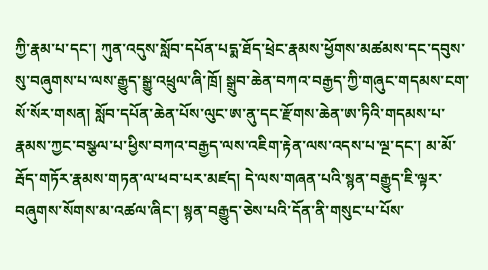ཀྱི་རྣམ་པ་དང་། ཀུན་འདུས་སློབ་དཔོན་པདྨ་ཐོད་ཕྲེང་རྣམས་ཕྱོགས་མཚམས་དང་དབུས་སུ་བཞུགས་པ་ལས་རྒྱུད་སྒྱུ་འཕྲུལ་ཞི་ཁྲོ། སྒྲུབ་ཆེན་བཀའ་བརྒྱད་ཀྱི་གཞུང་གདམས་ངག་སོ་སོར་གསན། སློབ་དཔོན་ཆེན་པོས་ལུང་ཨ་ནུ་དང་རྫོགས་ཆེན་ཨ་ཏིའི་གདམས་པ་རྣམས་ཀྱང་བསྩལ་པ་ཕྱིས་བཀའ་བརྒྱད་ལས་འཇིག་རྟེན་ལས་འདས་པ་ལྔ་དང་། མ་མོ་རྦོད་གཏོར་རྣམས་གཏན་ལ་ཕབ་པར་མཛད། དེ་ལས་གཞན་པའི་སྙན་བརྒྱུད་ཇི་ལྟར་བཞུགས་སོགས་མ་འཚལ་ཞིང་། སྙན་བརྒྱུད་ཅེས་པའི་དོན་ནི་གསུང་པ་པོས་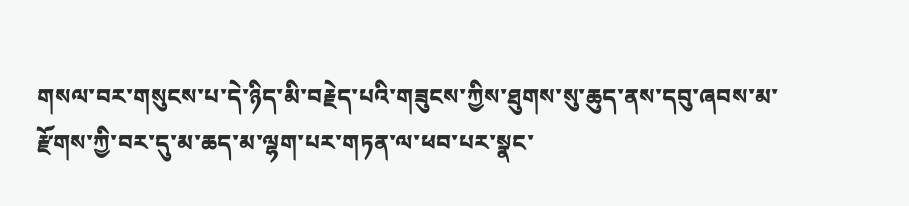གསལ་བར་གསུངས་པ་དེ་ཉིད་མི་བརྗེད་པའི་གཟུངས་ཀྱིས་ཐུགས་སུ་ཆུད་ནས་དབུ་ཞབས་མ་རྫོགས་ཀྱི་བར་དུ་མ་ཆད་མ་ལྷག་པར་གཏན་ལ་ཕབ་པར་སྣང་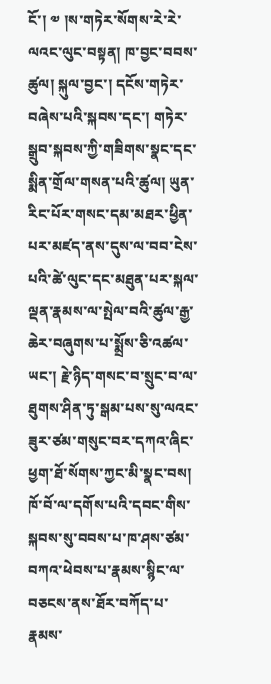ངོ་། ༧ །ས་གཏེར་སོགས་རེ་རེ་ལའང་ལུང་བསྟན། ཁ་བྱང་བབས་ཚུལ། སྐུལ་བྱང་། དངོས་གཏེར་བཞེས་པའི་སྐབས་དང་། གཏེར་སྒྲུབ་སྐབས་ཀྱི་གཟིགས་སྣང་དང་སྨིན་གྲོལ་གསན་པའི་ཚུལ། ཡུན་རིང་པོར་གསང་དམ་མཐར་ཕྱིན་པར་མཛད་ནས་དུས་ལ་བབ་ངེས་པའི་ཚེ་ལུང་དང་མཐུན་པར་སྐལ་ལྡན་རྣམས་ལ་སྤེལ་བའི་ཚུལ་རྒྱ་ཆེར་བཞུགས་པ་སྨྲོས་ཅི་འཚལ་ཡང་། རྗེ་ཉིད་གསང་བ་སྲུང་བ་ལ་ཐུགས་ཤིན་ཏུ་སྒམ་པས་སུ་ལའང་ཟུར་ཙམ་གསུང་བར་དཀའ་ཞིང་ཕྱག་ཐོ་སོགས་ཀྱང་མི་སྣང་བས། ཁོ་བོ་ལ་དགོས་པའི་དབང་གིས་སྐབས་སུ་བབས་པ་ཁ་ཤས་ཙམ་བཀའ་ཕེབས་པ་རྣམས་སྙིང་ལ་བཅངས་ནས་ཐོར་བཀོད་པ་རྣམས་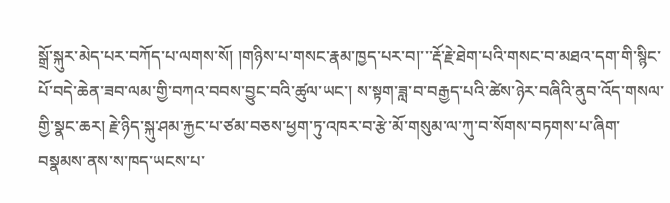སྒྲོ་སྐུར་མེད་པར་བཀོད་པ་ལགས་སོ། །གཉིས་པ་གསང་རྣམ་ཁྱད་པར་བ།་་་རྡོ་རྗེ་ཐེག་པའི་གསང་བ་མཐའ་དག་གི་སྙིང་པོ་བདེ་ཆེན་ཟབ་ལམ་གྱི་བཀའ་བབས་བྱུང་བའི་ཚུལ་ཡང་། ས་སྟག་ཟླ་བ་བརྒྱད་པའི་ཚེས་ཉེར་བཞིའི་ནུབ་འོད་གསལ་གྱི་སྣང་ཆར། རྗེ་ཉིད་སྐུ་ཤམ་རྐྱང་པ་ཙམ་བཅས་ཕྱག་ཏུ་འཁར་བ་རྩེ་མོ་གསུམ་ལ་ཀུ་བ་སོགས་བཏགས་པ་ཞིག་བསྣམས་ནས་ས་ཁད་ཡངས་པ་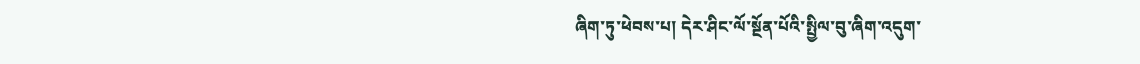ཞིག་ཏུ་ཕེབས་པ། དེར་ཤིང་ལོ་སྔོན་པོའི་སྤྱིལ་བུ་ཞིག་འདུག་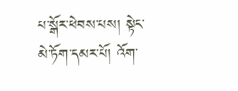པ་སྒོར་ཕེབས་པས། སྟེང་མེ་ཏོག་དམར་པོ། འོག་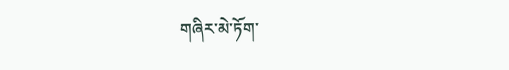གཞིར་མེ་ཏོག་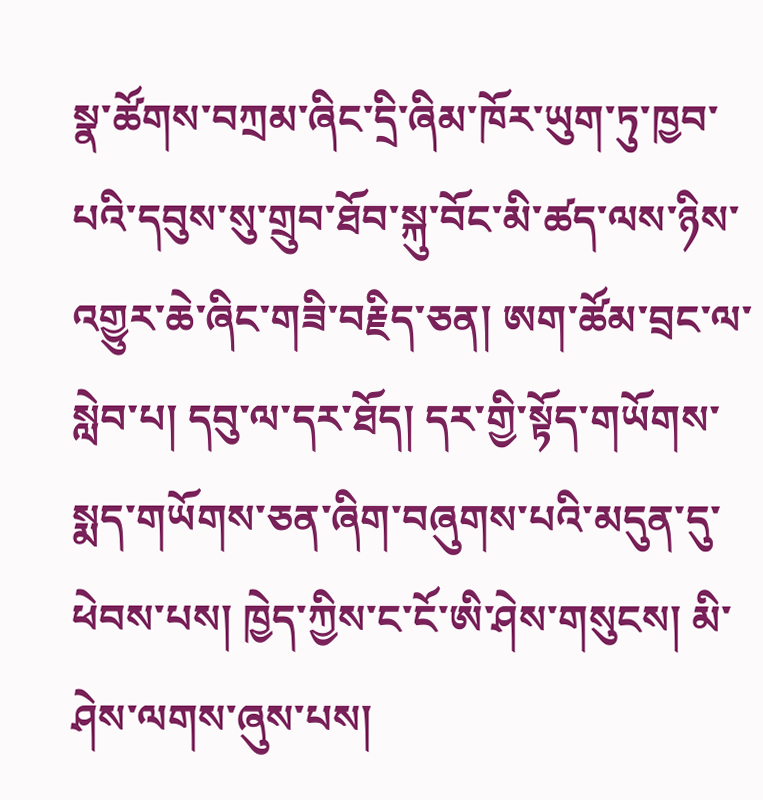སྣ་ཚོགས་བཀྲམ་ཞིང་དྲི་ཞིམ་ཁོར་ཡུག་ཏུ་ཁྱབ་པའི་དབུས་སུ་གྲུབ་ཐོབ་སྐུ་བོང་མི་ཚད་ལས་ཉིས་འགྱུར་ཆེ་ཞིང་གཟི་བརྗིད་ཅན། ཨག་ཚོམ་བྲང་ལ་སླེབ་པ། དབུ་ལ་དར་ཐོད། དར་གྱི་སྟོད་གཡོགས་སྨད་གཡོགས་ཅན་ཞིག་བཞུགས་པའི་མདུན་དུ་ཕེབས་པས། ཁྱེད་ཀྱིས་ང་ངོ་ཨི་ཤེས་གསུངས། མི་ཤེས་ལགས་ཞུས་པས།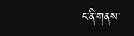ང་ནི་གནས་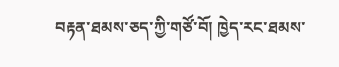བརྟན་ཐམས་ཅད་ཀྱི་གཙོ་བོ། ཁྱེད་རང་ཐམས་